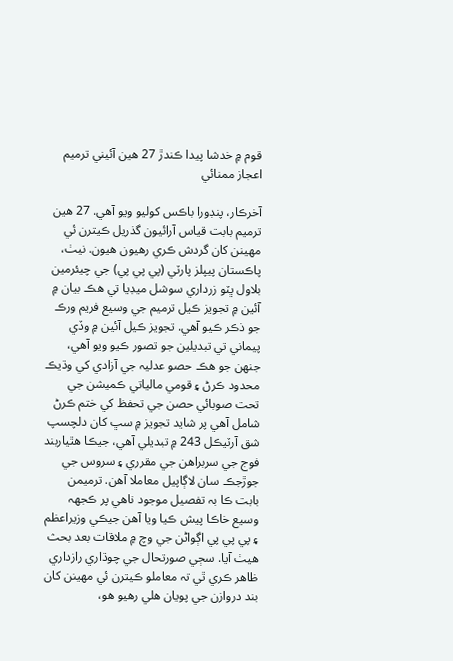قوم ۾ خدشا پيدا ڪندڙ 27 هين آئيني ترميم اعجاز ممنائي

آخرڪار، پنڊورا باڪس کوليو ويو آهي. 27 هين ترميم بابت قياس آرائيون گذريل ڪيترن ئي مهينن کان گردش ڪري رهيون هيون. نيٺ، پاڪستان پيپلز پارٽي (پي پي پي) جي چيئرمين بلاول ڀٽو زرداري سوشل ميڊيا تي هڪ بيان ۾ آئين ۾ تجويز ڪيل ترميم جي وسيع فريم ورڪ جو ذڪر ڪيو آهي. تجويز ڪيل آئين ۾ وڏي پيماني تي تبديلين جو تصور ڪيو ويو آهي، جنهن جو هڪ حصو عدليہ جي آزادي کي وڌيڪ محدود ڪرڻ ۽ قومي مالياتي ڪميشن جي تحت صوبائي حصن جي تحفظ کي ختم ڪرڻ شامل آهي پر شايد تجويز ۾ سڀ کان دلچسپ شق آرٽيڪل 243 ۾ تبديلي آهي، جيڪا هٿياربند فوج جي سربراهن جي مقرري ۽ سروس جي جوڙجڪ سان لاڳاپيل معاملا آهن. ترميمن بابت ڪا بہ تفصيل موجود ناهي پر ڪجهہ وسيع خاڪا پيش ڪيا ويا آهن جيڪي وزيراعظم ۽ پي پي پي اڳواڻن جي وچ ۾ ملاقات بعد بحث هيٺ آيا. سڄي صورتحال جي چوڌاري رازداري ظاهر ڪري ٿي تہ معاملو ڪيترن ئي مهينن کان بند دروازن جي پويان هلي رهيو هو،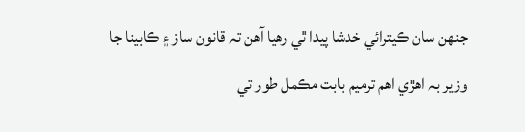جنهن سان ڪيترائي خدشا پيدا ٿي رهيا آهن تہ قانون ساز ۽ ڪابينا جا وزير بہ اهڙي اهم ترميم بابت مڪمل طور تي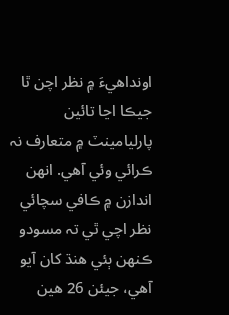اونداهيءَ ۾ نظر اچن ٿا جيڪا اڃا تائين پارليامينٽ ۾ متعارف نہ ڪرائي وئي آهي. انهن اندازن ۾ ڪافي سچائي نظر اچي ٿي تہ مسودو ڪنهن ٻئي هنڌ کان آيو آهي، جيئن 26 هين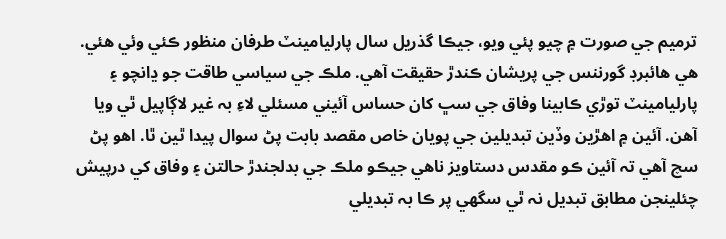ترميم جي صورت ۾ چيو پئي ويو، جيڪا گذريل سال پارليامينٽ طرفان منظور ڪئي وئي هئي. هي هائبرڊ گورننس جي پريشان ڪندڙ حقيقت آهي. ملڪ جي سياسي طاقت جو ڍانچو ۽ پارليامينٽ توڙي ڪابينا وفاق جي سڀ کان حساس آئيني مسئلي لاءِ بہ غير لاڳاپيل ٿي ويا آهن. آئين ۾ اهڙين وڏين تبديلين جي پويان خاص مقصد بابت پڻ سوال پيدا ٿين ٿا. اهو پڻ سچ آهي تہ آئين ڪو مقدس دستاويز ناهي جيڪو ملڪ جي بدلجندڙ حالتن ۽ وفاق کي درپيش چئلينجن مطابق تبديل نہ ٿي سگهي پر ڪا بہ تبديلي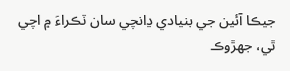جيڪا آئين جي بنيادي ڍانچي سان ٽڪراءَ ۾ اچي ٿي، جهڙوڪ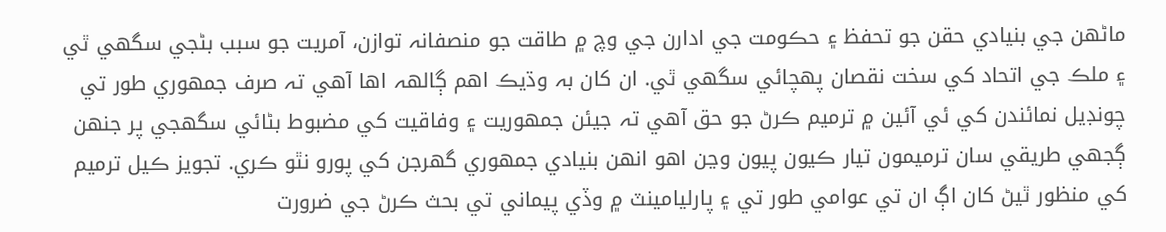ماڻهن جي بنيادي حقن جو تحفظ ۽ حڪومت جي ادارن جي وچ ۾ طاقت جو منصفانہ توازن، آمريت جو سبب بڻجي سگهي ٿي ۽ ملڪ جي اتحاد کي سخت نقصان پهچائي سگهي ٿي. ان کان بہ وڌيڪ اهم ڳالهہ اها آهي تہ صرف جمهوري طور تي چونڊيل نمائندن کي ئي آئين ۾ ترميم ڪرڻ جو حق آهي تہ جيئن جمهوريت ۽ وفاقيت کي مضبوط بڻائي سگهجي پر جنهن ڳجهي طريقي سان ترميمون تيار ڪيون پيون وڃن اهو انهن بنيادي جمهوري گهرجن کي پورو نٿو ڪري. تجويز ڪيل ترميم کي منظور ٿيڻ کان اڳ ان تي عوامي طور تي ۽ پارليامينٽ ۾ وڏي پيماني تي بحث ڪرڻ جي ضرورت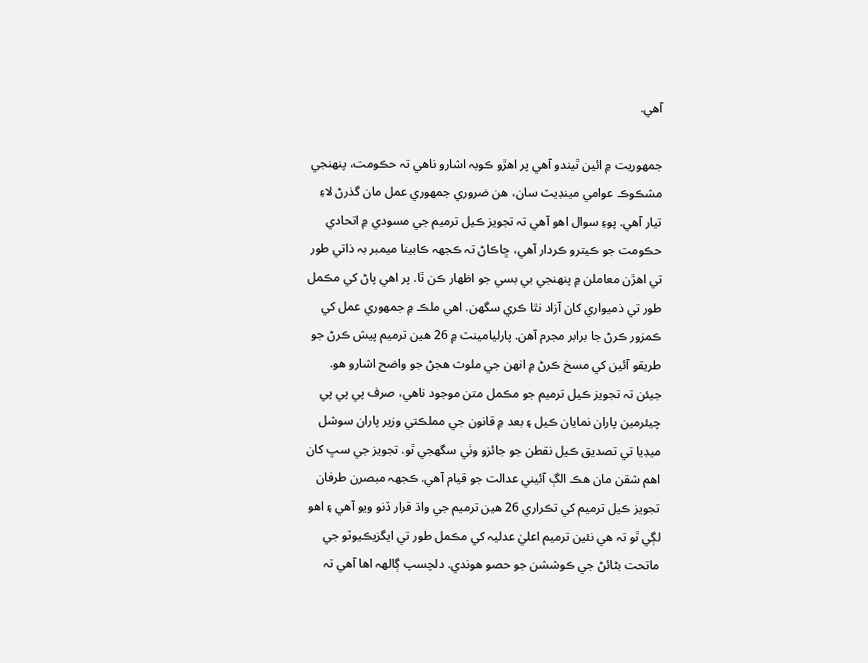آهي.

جمهوريت ۾ ائين ٿيندو آهي پر اهڙو ڪوبہ اشارو ناهي تہ حڪومت، پنهنجي مشڪوڪ عوامي مينڊيٽ سان، هن ضروري جمهوري عمل مان گذرڻ لاءِ تيار آهي. پوءِ سوال اهو آهي تہ تجويز ڪيل ترميم جي مسودي ۾ اتحادي حڪومت جو ڪيترو ڪردار آهي، ڇاڪاڻ تہ ڪجهہ ڪابينا ميمبر بہ ذاتي طور تي اهڙن معاملن ۾ پنهنجي بي بسي جو اظهار ڪن ٿا. پر اهي پاڻ کي مڪمل طور تي ذميواري کان آزاد نٿا ڪري سگهن. اهي ملڪ ۾ جمهوري عمل کي ڪمزور ڪرڻ جا برابر مجرم آهن. پارليامينٽ ۾ 26 هين ترميم پيش ڪرڻ جو طريقو آئين کي مسخ ڪرڻ ۾ انهن جي ملوث هجڻ جو واضح اشارو هو. جيئن تہ تجويز ڪيل ترميم جو مڪمل متن موجود ناهي، صرف پي پي پي چيئرمين پاران نمايان ڪيل ۽ بعد ۾ قانون جي مملڪتي وزير پاران سوشل ميڊيا تي تصديق ڪيل نقطن جو جائزو وٺي سگهجي ٿو. تجويز جي سڀ کان اهم شقن مان هڪ الڳ آئيني عدالت جو قيام آهي. ڪجهہ مبصرن طرفان تجويز ڪيل ترميم کي تڪراري 26 هين ترميم جي واڌ قرار ڏنو ويو آهي ۽ اهو لڳي ٿو تہ هي نئين ترميم اعليٰ عدليہ کي مڪمل طور تي ايگزيڪيوٽو جي ماتحت بڻائڻ جي ڪوششن جو حصو هوندي. دلچسپ ڳالهہ اها آهي تہ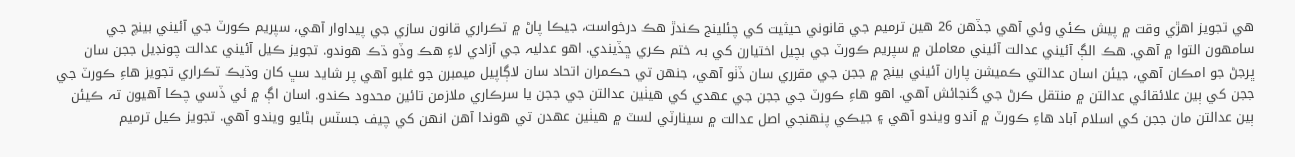هي تجويز اهڙي وقت ۾ پيش ڪئي وئي آهي جڏهن 26 هين ترميم جي قانوني حيثيت کي چئلينج ڪندڙ هڪ درخواست، جيڪا پاڻ ۾ تڪراري قانون سازي جي پيداوار آهي، سپريم ڪورٽ جي آئيني بينچ جي سامهون التوا ۾ آهي. هڪ الڳ آئيني عدالت آئيني معاملن ۾ سپريم ڪورٽ جي بچيل اختيارن کي بہ ختم ڪري ڇڏيندي. اهو عدليہ جي آزادي لاءِ هڪ وڏو ڌڪ هوندو. تجويز ڪيل آئيني عدالت چونڊيل ججن سان ڀرجڻ جو امڪان آهي، جيئن اسان عدالتي ڪميشن پاران آئيني بينچ ۾ ججن جي مقرري سان ڏٺو آهي، جنهن تي حڪمران اتحاد سان لاڳاپيل ميمبرن جو غلبو آهي پر شايد سڀ کان وڌيڪ تڪراري تجويز هاءِ ڪورٽ جي ججن کي ٻين علائقائي عدالتن ۾ منتقل ڪرڻ جي گنجائش آهي. اهو هاءِ ڪورٽ جي ججن جي عهدي کي هيٺين عدالتن جي ججن يا سرڪاري ملازمن تائين محدود ڪندو. اسان اڳ ۾ ئي ڏسي چڪا آهيون تہ ڪيئن ٻين عدالتن مان ججن کي اسلام آباد هاءِ ڪورٽ ۾ آندو ويندو آهي ۽ جيڪي پنهنجي اصل عدالت ۾ سينارٽي لسٽ ۾ هيٺين عهدن تي هوندا آهن انهن کي چيف جسٽس بڻايو ويندو آهي. تجويز ڪيل ترميم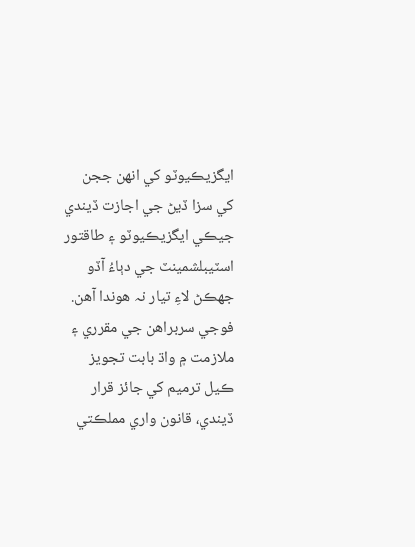ايگزيڪيوٽو کي انهن ججن کي سزا ڏيڻ جي اجازت ڏيندي جيڪي ايگزيڪيوٽو ۽ طاقتور اسٽيبلشمينٽ جي دٻاءُ آڏو جهڪڻ لاءِ تيار نہ هوندا آهن. فوجي سربراهن جي مقرري ۽ ملازمت ۾ واڌ بابت تجويز ڪيل ترميم کي جائز قرار ڏيندي، قانون واري مملڪتي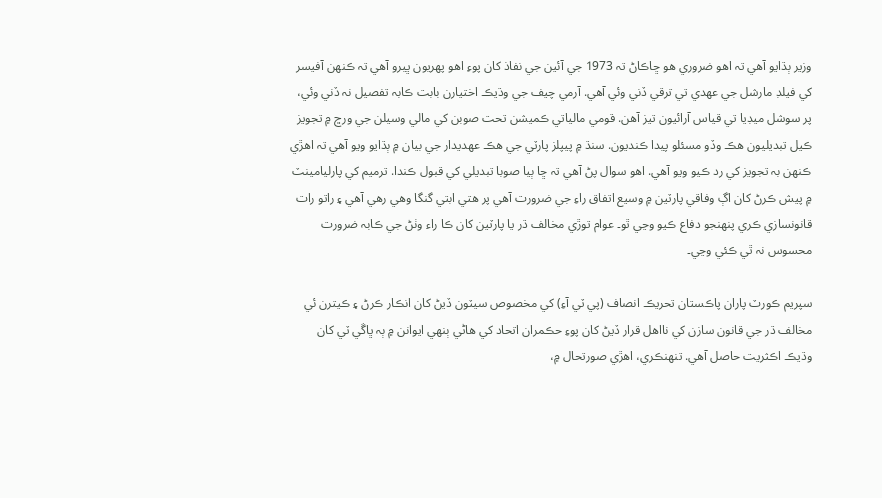وزير ٻڌايو آهي تہ اهو ضروري هو ڇاڪاڻ تہ 1973 جي آئين جي نفاذ کان پوءِ اهو پهريون ڀيرو آهي تہ ڪنهن آفيسر کي فيلڊ مارشل جي عهدي تي ترقي ڏني وئي آهي. آرمي چيف جي وڌيڪ اختيارن بابت ڪابہ تفصيل نہ ڏني وئي، پر سوشل ميڊيا تي قياس آرائيون تيز آهن. قومي مالياتي ڪميشن تحت صوبن کي مالي وسيلن جي ورڇ ۾ تجويز ڪيل تبديليون هڪ وڏو مسئلو پيدا ڪنديون. سنڌ ۾ پيپلز پارٽي جي هڪ عهديدار جي بيان ۾ ٻڌايو ويو آهي تہ اهڙي ڪنهن بہ تجويز کي رد ڪيو ويو آهي. اهو سوال پڻ آهي تہ ڇا ٻيا صوبا تبديلي کي قبول ڪندا. ترميم کي پارليامينٽ ۾ پيش ڪرڻ کان اڳ وفاقي پارٽين ۾ وسيع اتفاق راءِ جي ضرورت آهي پر هتي ابتي گنگا وهي رهي آهي ۽ راتو رات قانونسازي ڪري پنهنجو دفاع ڪيو وڃي ٿو۔ عوام توڙي مخالف ڌر يا پارٽين کان ڪا راء وٺڻ جي ڪابہ ضرورت محسوس نہ ٿي ڪئي وڃي۔

سپريم ڪورٽ پاران پاڪستان تحريڪ انصاف (پي ٽي آءِ) کي مخصوص سيٽون ڏيڻ کان انڪار ڪرڻ ۽ ڪيترن ئي مخالف ڌر جي قانون سازن کي نااهل قرار ڏيڻ کان پوءِ حڪمران اتحاد کي هاڻي ٻنهي ايوانن ۾ ٻہ ڀاڱي ٽي کان وڌيڪ اڪثريت حاصل آهي. تنهنڪري، اهڙي صورتحال ۾،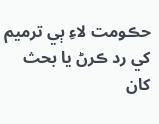حڪومت لاءِ ٻي ترميم کي رد ڪرڻ يا بحث کان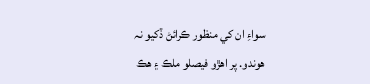سواءِ ان کي منظور ڪرائڻ ڏکيو نہ هوندو. پر اهڙو فيصلو ملڪ ۽ هڪ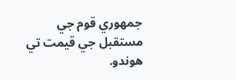جمهوري قوم جي مستقبل جي قيمت تي هوندو.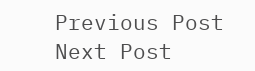Previous Post Next Post